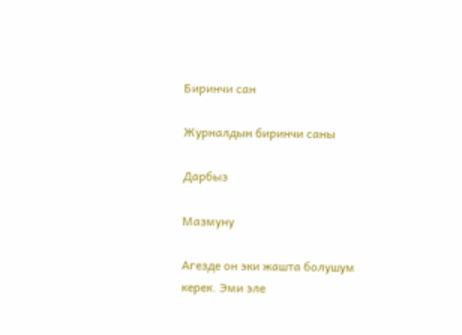Биринчи сан

Журналдын биринчи саны

Дарбыз

Мазмуну

Агезде он эки жашта болушум керек. Эми эле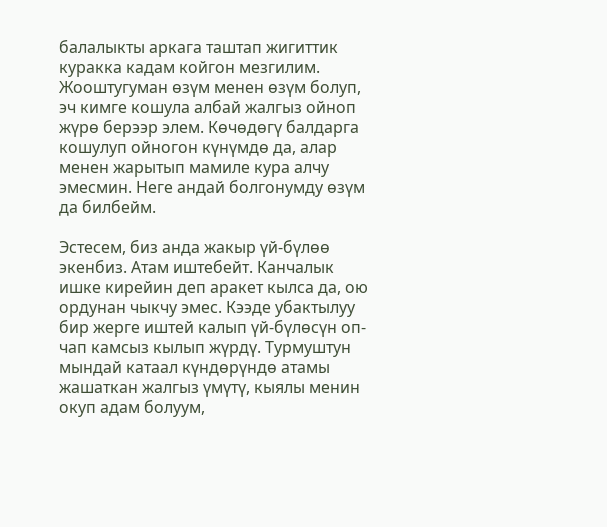балалыкты аркага таштап жигиттик куракка кадам койгон мезгилим. Жооштугуман өзүм менен өзүм болуп, эч кимге кошула албай жалгыз ойноп жүрө берээр элем. Көчөдөгү балдарга кошулуп ойногон күнүмдө да, алар менен жарытып мамиле кура алчу эмесмин. Неге андай болгонумду өзүм да билбейм.

Эстесем, биз анда жакыр үй-бүлөө экенбиз. Атам иштебейт. Канчалык ишке кирейин деп аракет кылса да, ою ордунан чыкчу эмес. Кээде убактылуу бир жерге иштей калып үй-бүлөсүн оп-чап камсыз кылып жүрдү. Турмуштун мындай катаал күндөрүндө атамы жашаткан жалгыз үмүтү, кыялы менин окуп адам болуум,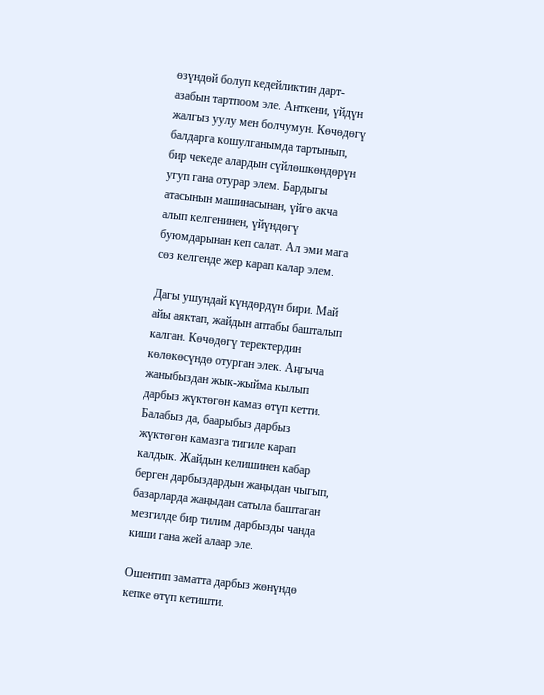өзүндөй болуп кедейликтин дарт-азабын тартпоом эле. Анткени, үйдүн жалгыз уулу мен болчумун. Көчөдөгү балдарга кошулганымда тартынып, бир чекеде алардын сүйлөшкөндөрүн угуп гана отурар элем. Бардыгы атасынын машинасынан, үйгө акча алып келгенинен, үйүндөгү буюмдарынан кеп салат. Ал эми мага сөз келгенде жер карап калар элем.

Дагы ушундай күндөрдүн бири. Май айы аяктап, жайдын аптабы башталып калган. Көчөдөгү теректердин көлөкөсүндө отурган элек. Аңгыча жаныбыздан жык-жыйма кылып дарбыз жүктөгөн камаз өтүп кетти. Балабыз да, баарыбыз дарбыз жүктөгөн камазга тигиле карап калдык. Жайдын келишинен кабар берген дарбыздардын жаңыдан чыгып, базарларда жаңыдан сатыла баштаган мезгилде бир тилим дарбызды чанда киши гана жей алаар эле.

Ошентип заматта дарбыз жөнүндө кепке өтүп кетишти.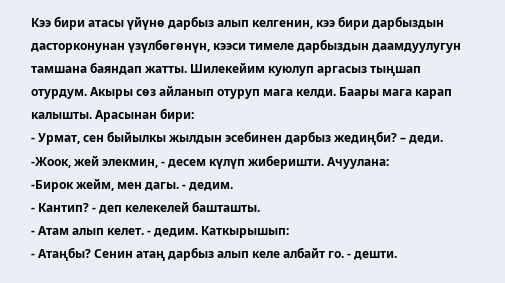Кээ бири атасы үйүнө дарбыз алып келгенин, кээ бири дарбыздын дасторконунан үзүлбөгөнүн, кээси тимеле дарбыздын даамдуулугун тамшана баяндап жатты. Шилекейим куюлуп аргасыз тыңшап отурдум. Акыры сөз айланып отуруп мага келди. Баары мага карап калышты. Арасынан бири:
- Урмат, сен быйылкы жылдын эсебинен дарбыз жедиңби? – деди.
-Жоок, жей элекмин, - десем күлүп жиберишти. Ачуулана:
-Бирок жейм, мен дагы. - дедим.
- Кантип? - деп келекелей башташты.
- Атам алып келет. - дедим. Каткырышып:
- Атаңбы? Сенин атаң дарбыз алып келе албайт го. - дешти.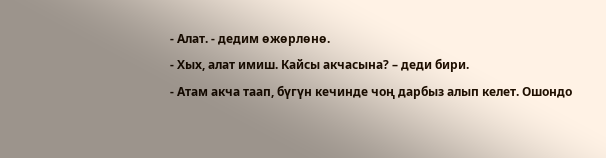- Алат. - дедим өжөрлөнө.
- Хых, алат имиш. Кайсы акчасына? – деди бири.
- Атам акча таап, бүгүн кечинде чоң дарбыз алып келет. Ошондо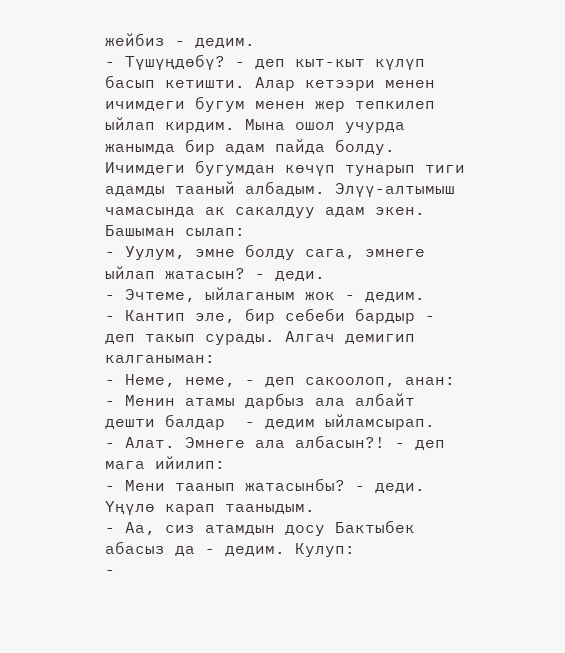жейбиз - дедим.
- Түшүңдөбү? - деп кыт-кыт күлүп басып кетишти. Алар кетээри менен ичимдеги бугум менен жер тепкилеп ыйлап кирдим. Мына ошол учурда жанымда бир адам пайда болду. Ичимдеги бугумдан көчүп тунарып тиги адамды тааный албадым. Элүү-алтымыш чамасында ак сакалдуу адам экен. Башыман сылап:
- Уулум, эмне болду сага, эмнеге ыйлап жатасын? - деди.
- Эчтеме, ыйлаганым жок - дедим.
- Кантип эле, бир себеби бардыр - деп такып сурады. Алгач демигип калганыман:
- Неме, неме, - деп сакоолоп, анан:
- Менин атамы дарбыз ала албайт дешти балдар  - дедим ыйламсырап.
- Алат. Эмнеге ала албасын?! - деп мага ийилип:
- Мени таанып жатасынбы? - деди. Үңүлө карап тааныдым.
- Аа, сиз атамдын досу Бактыбек абасыз да - дедим. Кулуп:
-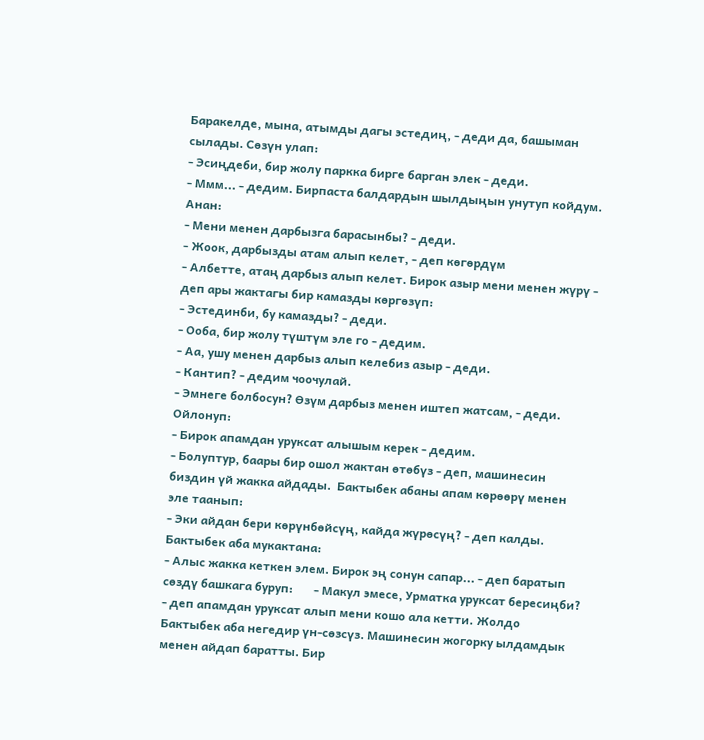Баракелде, мына, атымды дагы эстедиң, - деди да, башыман сылады. Сөзүн улап:
- Эсиңдеби, бир жолу паркка бирге барган элек - деди.
- Ммм... - дедим. Бирпаста балдардын шылдыңын унутуп койдум. Анан:
- Мени менен дарбызга барасынбы? - деди.
- Жоок, дарбызды атам алып келет, - деп көгөрдүм
- Албетте, атаң дарбыз алып келет. Бирок азыр мени менен жүрү - деп ары жактагы бир камазды көргөзүп:
- Эстединби, бу камазды? - деди.
- Ооба, бир жолу түштүм эле го - дедим.
- Аа, ушу менен дарбыз алып келебиз азыр - деди.
- Кантип? - дедим чоочулай.
- Эмнеге болбосун? Өзүм дарбыз менен иштеп жатсам, - деди. Ойлонуп:
- Бирок апамдан уруксат алышым керек - дедим.
- Болуптур, баары бир ошол жактан өтөбүз - деп, машинесин биздин үй жакка айдады.  Бактыбек абаны апам көрөөрү менен эле таанып:
- Эки айдан бери көрүнбөйсүң, кайда жүрөсүң? - деп калды. Бактыбек аба мукактана:
- Алыс жакка кеткен элем. Бирок эң сонун сапар... - деп баратып сөздү башкага буруп:       - Макул эмесе, Урматка уруксат бересиңби? - деп апамдан уруксат алып мени кошо ала кетти. Жолдо Бактыбек аба негедир үн-сөзсүз. Машинесин жогорку ылдамдык менен айдап баратты. Бир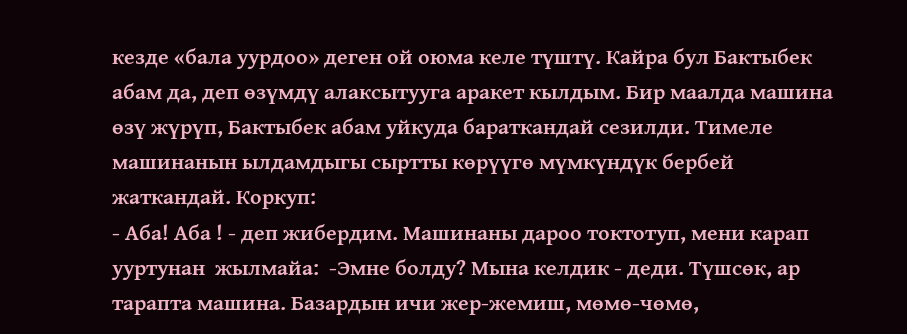кезде «бала уурдоо» деген ой оюма келе түштү. Кайра бул Бактыбек абам да, деп өзүмдү алаксытууга аракет кылдым. Бир маалда машина өзү жүрүп, Бактыбек абам уйкуда бараткандай сезилди. Тимеле машинанын ылдамдыгы сыртты көрүүгө мүмкүндүк бербей жаткандай. Коркуп:
- Аба! Аба ! - деп жибердим. Машинаны дароо токтотуп, мени карап ууртунан  жылмайа:  -Эмне болду? Мына келдик - деди. Түшсөк, ар тарапта машина. Базардын ичи жер-жемиш, мөмө-чөмө,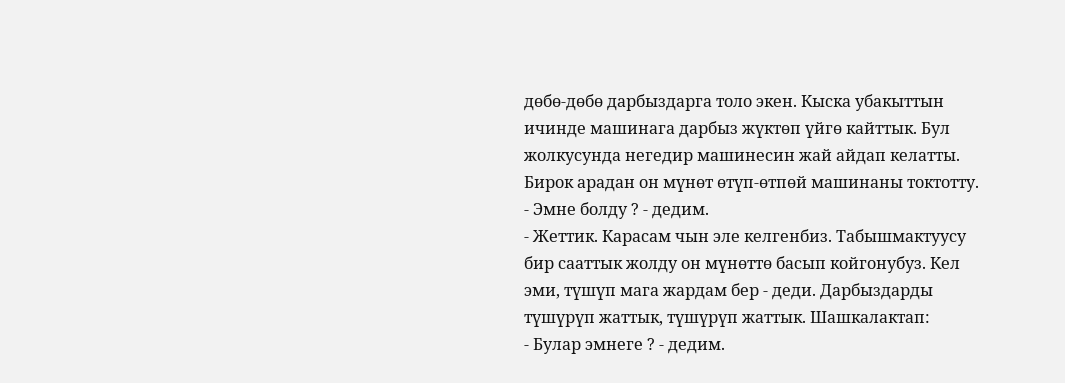дөбө-дөбө дарбыздарга толо экен. Кыска убакыттын ичинде машинага дарбыз жүктөп үйгө кайттык. Бул жолкусунда негедир машинесин жай айдап келатты. Бирок арадан он мүнөт өтүп-өтпөй машинаны токтотту. - Эмне болду ? - дедим.
- Жеттик. Карасам чын эле келгенбиз. Табышмактуусу бир сааттык жолду он мүнөттө басып койгонубуз. Кел эми, түшүп мага жардам бер - деди. Дарбыздарды түшүрүп жаттык, түшүрүп жаттык. Шашкалактап:
- Булар эмнеге ? - дедим.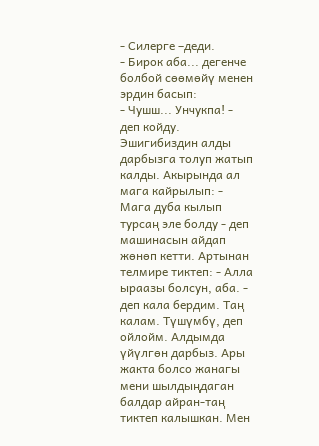- Силерге –деди.
- Бирок аба... дегенче болбой сөөмөйү менен эрдин басып:
- Чушш... Унчукпа! - деп койду. Эшигибиздин алды дарбызга толуп жатып калды. Акырында ал мага кайрылып: - Мага дуба кылып турсаң эле болду - деп машинасын айдап жөнөп кетти. Артынан телмире тиктеп: - Алла ыраазы болсун, аба. - деп кала бердим. Таң калам. Түшүмбү, деп ойлойм. Алдымда үйүлгөн дарбыз. Ары жакта болсо жанагы мени шылдыңдаган балдар айран-таң тиктеп калышкан. Мен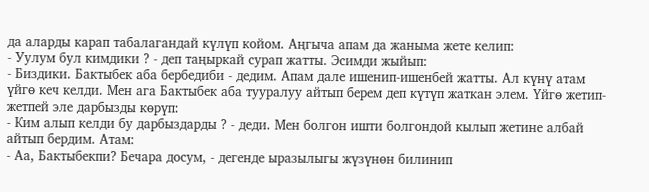да аларды карап табалагандай күлүп койом. Аңгыча апам да жаныма жете келип:
- Уулум бул кимдики ? - деп таңыркай сурап жатты. Эсимди жыйып:
- Биздики. Бактыбек аба бербедиби - дедим. Апам дале ишенип-ишенбей жатты. Ал күнү атам үйгө кеч келди. Мен ага Бактыбек аба тууралуу айтып берем деп күтүп жаткан элем. Үйгө жетип-жетпей эле дарбызды көрүп:
- Ким алып келди бу дарбыздарды ? - деди. Мен болгон ишти болгондой кылып жетине албай айтып бердим. Атам:
- Аа, Бактыбекпи? Бечара досум, - дегенде ыразылыгы жүзүнөн билинип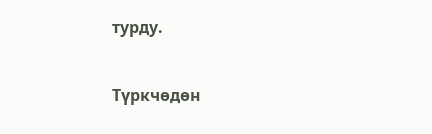турду.


Түркчөдөн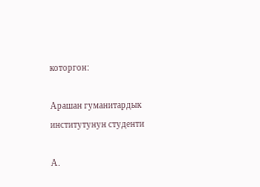которгон:

Арашан гуманитардык институтунун студенти

А.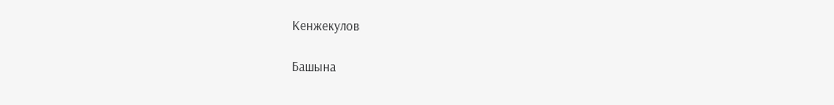Кенжекулов

Башына